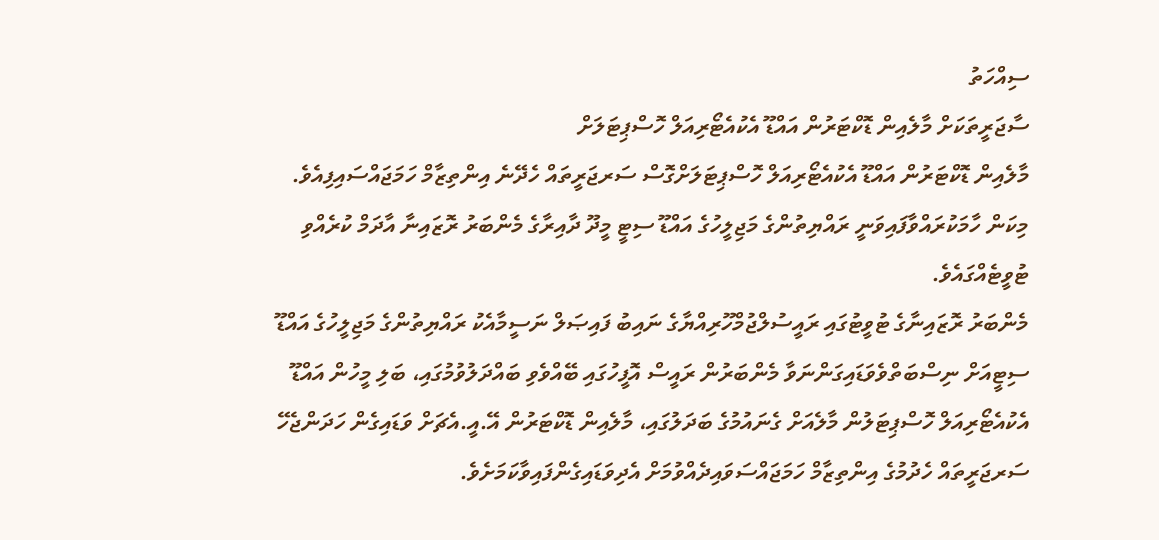ސިއްހަތު
ސާޖަރީތަކަށް މާލެއިން ޑޮކްޓަރުން އައްޑޫ އެކުއެޓޯރިއަލް ހޮސްޕިޓަލަށް
މާލެއިން ޑޮކްޓަރުން އައްޑޫ އެކުއެޓޯރިއަލް ހޮސްޕިޓަލަށްގޮސް ސަރޖަރީތައް ހެދޭނެ އިންތިޒާމް ހަމަޖައްސައިފިއެވެ.
މިކަން ހާމަކުރައްވާފައިވަނީ ރައްޔިތުންގެ މަޖިލީހުގެ އައްޑޫ ސިޓީ މީދޫ ދާއިރާގެ މެންބަރު ރޮޒައިނާ އާދަމް ކުރެއްވި ޓުވީޓެއްގައެވެ.
މެންބަރު ރޮޒައިނާގެ ޓުވީޓުގައި ރައީސުލްޖުމްހޫރިއްޔާގެ ނައިބު ފައިޞަލް ނަސީމާއެކު ރައްޔިތުންގެ މަޖިލީހުގެ އައްޑޫ ސިޓީއަށް ނިސްބަތްވެވަޑައިގަންނަވާ މެންބަރުން ރައީސް އޮފީހުގައި ބޭއްވެވި ބައްދަލުވުމުގައި، ބަލި މީހުން އައްޑޫ އެކުއެޓޯރިއަލް ހޮސްޕިޓަލުން މާލެއަށް ގެނައުމުގެ ބަދަލުގައި، މާލެއިން ޑޮކްޓަރުން އޭ.އީ.އެޗަށް ވަޑައިގެން ހަދަންޖެހޭ ސަރޖަރީތައް ހެދުމުގެ އިންތިޒާމް ހަމަޖައްސަވައިދެއްވުމަށް އެދިވަޑައިގެންފައިވާކަމަށެވެ.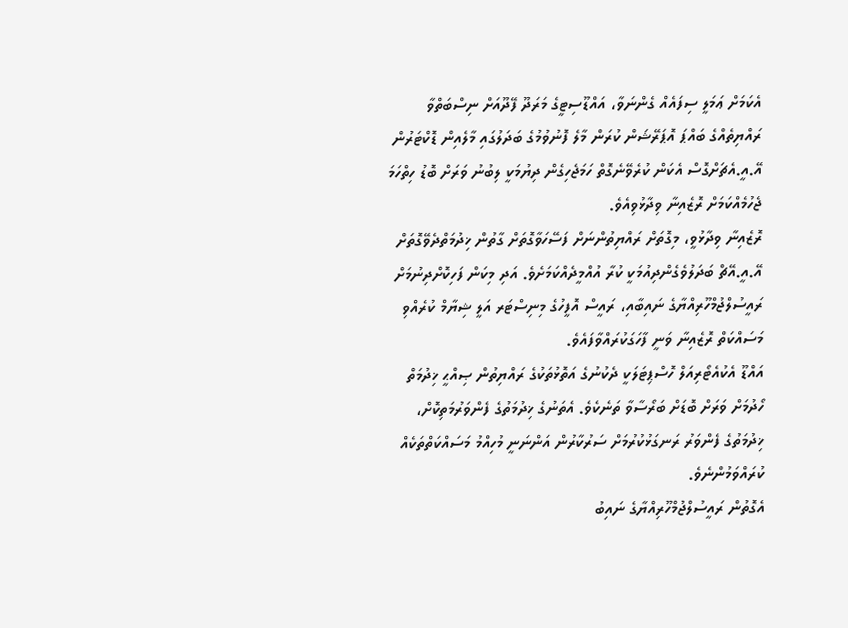އެކަމަށް ޢަމަލީ ސިފައެއް ގެންނަވާ، އައްޑޫސިޓީގެ މަރަދޫ ފޭދޫއަށް ނިސްބަތްވާ ރައްޔިތެއްގެ ބައްޕަ އޮޕަރޭޝަން ކުރަން މާލެ ފޮނުވުމުގެ ބަދަލުގައި މާލެއިން ޑޮކްޓަރުން އޭ.އީ.އެޗަށްގޮސް އެކަން ކުރެވޭނެގޮތް ހަމަޖެހިގެން ދިޔުމަކީ ލިބުނު ވަރަށް ބޮޑު ހިތްހަމަ ޖެހުމެއްކަމަށް ރޮޒެއިނާ ވިދާޅުވިއެވެ.
ރޮޒެއިނާ ވިދާޅުވީ، މިގޮތަށް ރައްޔިތުންނަށް ފަސޭހަވާގޮތަށް ގާތުން ޚިދުމަތްދެވޭގޮތަށް އޭ.އީ.އޭޗް ބަދަލުވެގެންދިއުމަކީ ކުރާ އުއްމީދެއްކަމަށެވެ. އަދި މިކަން ފަހިކޮށްދިނުމަށް ރައީސުލްޖުމްހޫރިއްޔާގެ ނައިބާއި، ރައީސް އޮފީހުގެ މިނިސްޓަރ އަލީ ޝިޔާމް ކުރެއްވި މަސައްކަތް ރޮޒެއިނާ ވަނީ ފާހަގަކުރައްވާފައެވެ.
އައްޑޫ އެކުއެޓޯރިއަލް ހޮސްޕިޓަލަކީ ދެކުނުގެ އަތޮޅުތަކުގެ ރައްޔިތުން ޞިއްޙީ ޚިދުމަތް ހޯދުމަށް ވަރަށް ބޮޑަށް ބަރޯސާވާ ތަނެކެވެ. އެތަނުގެ ޚިދުމަތުގެ ފެންވަރުމަތިކޮށް، ޚިދުމަތުގެ ފެންވަރު ރަނގަޅުކުރުމަށް ސަރުކާރުން އަންނަނީ މުހިއްމު މަސައްކަތްތަކެއް ކުރައްވަމުންނެވެ.
އެގޮތުން ރައީސުލްޖުމްހޫރިއްޔާގެ ނައިބު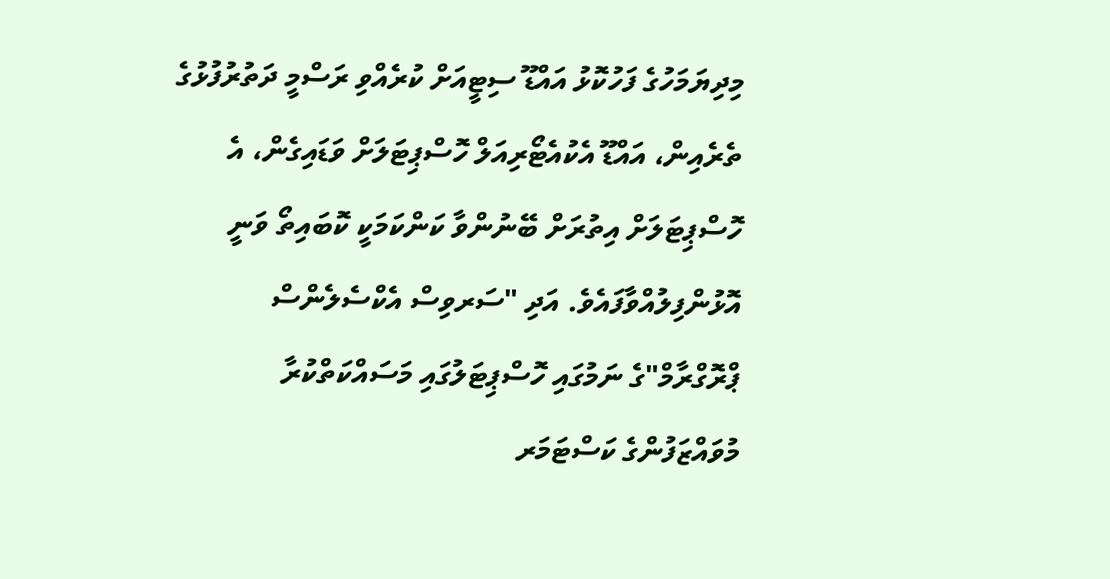މިދިޔަމަހުގެ ފަހުކޮޅު އައްޑޫ ސިޓީއަށް ކުރެއްވި ރަސްމީ ދަތުރުފުޅުގެ ތެރެއިން، އައްޑޫ އެކުއެޓޯރިއަލް ހޮސްޕިޓަލަށް ވަޑައިގެން، އެ ހޮސްޕިޓަލަށް އިތުރަށް ބޭނުންވާ ކަންކަމަކީ ކޮބައިތޯ ވަނީ އޮޅުންފިލުއްވާފައެވެ. އަދި "ސަރވިސް އެކްސެލެންސް ޕްރޮގްރާމް"ގެ ނަމުގައި ހޮސްޕިޓަލުގައި މަސައްކަތްކުރާ މުވައްޒަފުންގެ ކަސްޓަމަރ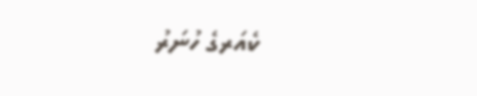ކެއަރގެ ހުނަރު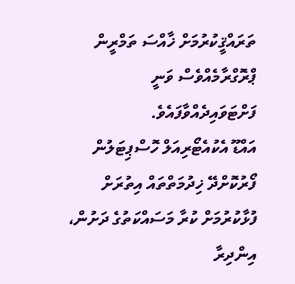ތަރައްޤީކުރުމަށް ޚާއްސަ ތަމްރީން ޕްރޮގްރާމެއްވެސް ވަނީ ފަށްޓަވައިދެއްވާފައެވެ.
އައްޑޫ އެކުއެޓޯރިއަލް ހޮސްޕިޓަލުން ފޯރުކޮށްދޭ ޚިދުމަތްތައް އިތުރަށް ފުޅާކުރުމަށް ކުރާ މަސައްކަތުގެ ދަށުން، އިންދިރާ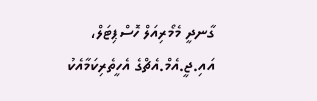ގާނދީ މެމޯރިއަލް ހޮސްޕިޓަލް، އައި.ޖީ.އެމް.އެޗްގެ އެހީތެރިކަމާއެކު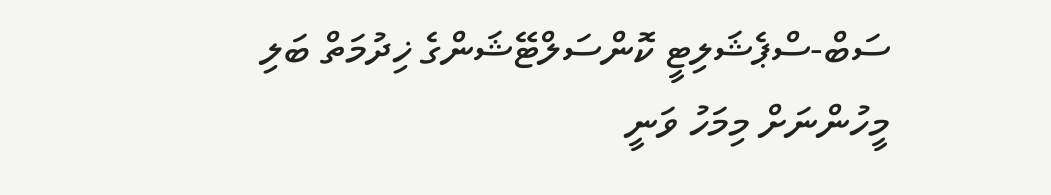ސަބް-ސްޕެޝަލިޓީ ކޮންސަލްޓޭޝަންގެ ޚިދުމަތް ބަލި މީހުންނަށް މިމަހު ވަނީ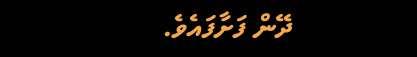ދޭން ފަށާފައެވެ.